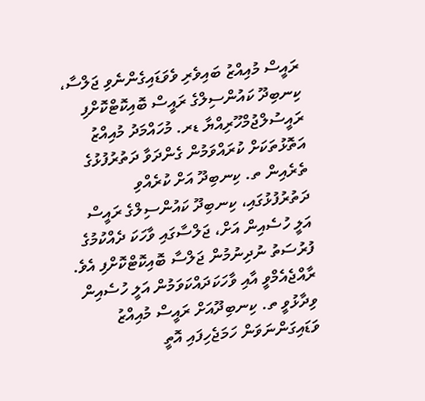ރައީސް މުއިއްޒު ބައިވެރި ވެވަޑައިގެންނެވި ޖަލްސާ، ކިނބިދޫ ކައުންސިލްގެ ރައީސް ބޮއިކޮޓްކޮށްފި
ރައީސުލްޖުމްހޫރިއްޔާ ޑރ. މުހައްމަދު މުއިއްޒު އަތޮޅުތަކަށް ކުރައްވަމުން ގެންދަވާ ދަތުރުފުޅުގެ ތެރެއިން ތ. ކިނބިދޫ އަށް ކުރެއްވި ދަތުރުފުޅުގައި، ކިނބިދޫ ކައުންސިލްގެ ރައީސް އަލީ ހުސެއިން އަށް، ޖަލްސާގައި ވާހަކަ ދެއްކުމުގެ ފުރުސަތު ނުދިނުމުން ޖަލްސާ ބޮއިކޮޓްކޮށްފި އެވެ.
ރާއްޖެއެމްވީ އާއި ވާހަކަދައްކަވަމުން އަލީ ހުސެއިން ވިދާޅުވީ ތ. ކިނބިދޫއަށް ރައީސް މުއިއްޒު ވަޑައިގަންނަވަން ހަމަޖެހިފައި އޮތީ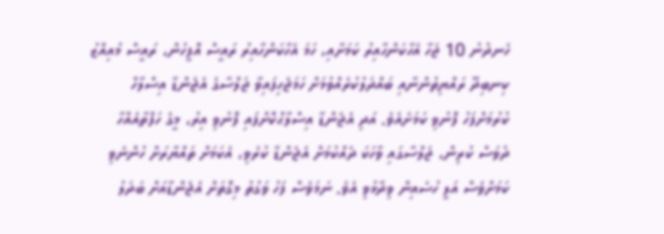ހެނދުނު 10 ޖަހާ އެހާކަންހާއިރު ކަމަށާއި، ހަމަ އެހާކަންހާއިރު ރައީސް އޮފީހުން، ރައީސް މުއިއްޒު ކިނބިދޫ ރައްޔިތުންނާއި ބައްދަލުކުރެއްވުމަށް ހަމަޖެހިފައިވާ ޖަލްސާގެ އެޖެންޑާ އިސްލާހް ކުރުމަށްފަހު ފޮނުވި ކަމަށެއެވެ. އަދި އެޖެންޑާ އިސްލާޙްކޮށްފައި ފޮނުވި އިރު، މީގެ ހަފްތާއެއްހާ ދުވަސް ކުރިން، ޖަލްސާގައި ވާހަކަ ދެއްކުމަށް އެޖެންޑާ ކުރެވި، އެކަމަށް ތައްޔާރަށް ހުންނެވި ކަމަށްވެސް އަލީ ހުސެއިން ވިދާޅުވި އެވެ. ނަމަވެސް ފަހު ވަގުތު މިގޮތަށް އެޖެންޑާއަށް ބަދަލު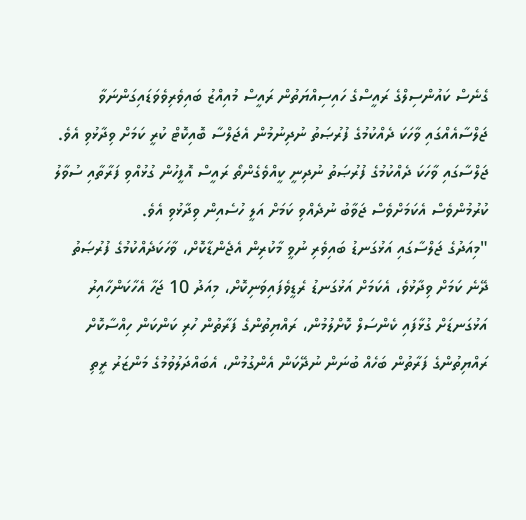ގެނެސް ކައުންސިލްގެ ރައީސްގެ ހައިސިއްޔަތުން ރައީސް މުއިއްޒު ބައިވެރިވެވަޑައިގަންނަވާ ޖަލްސާއެއްގައި ވާހަކަ ދެއްކުމުގެ ފުރުޞަތު ނުދިނުމުން އެޖަލްސާ ބޮއިކޮޓް ކުރީ ކަމަށް ވިދާޅުވި އެވެ.
ޖަލްސާގައި ވާހަކަ ދެއްކުމުގެ ފުރުޞަތު ނުދިނީ ކީއްވެގެންތޯ ރައީސް އޮފީހުން ގުޅުއްވި ފަރާތާއި ސުވާލު ކުރުމުންވެސް އެކަމަށްވެސް ޖަވާބު ނުދެއްވި ކަމަށް އަލީ ހުސެއިން ވިދާޅުވި އެވެ.
"މިއަދުގެ ޖަލްސާގައި އަޅުގަނޑު ބައިވެރި ނުވީ މާކުރިން އެޖެންޑާކޮށް، ވާހަކަދެއްކުމުގެ ފުރުޞަތު ދޭނެ ކަމަށް ވިދާޅުވެ، އެކަމަށް އަޅުގަނޑު ރެޑީވެފައިވަނިކޮށް، މިއަދު 10 ޖަހާ އެހާކަންހާއިރު އަޅުގަނޑަށް ގުޅާފައި ކެންސަލް ކޮށްލުމުން، ރައްޔިތުންގެ ފަރާތުން ހުރި ކަންކަން ހިއްސާކޮށް ރައްޔިތުންގެ ފަރާތުން ބަހެއް ބުނަން ނުދޭކަން އެންގުމުން، އެބައްދަލުވުމުގެ މަންޒަރު ރީތި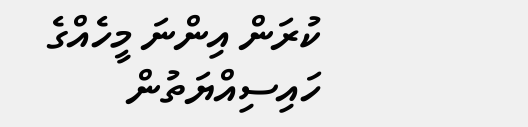ކުރަން އިންނަ މީހެއްގެ ހައިސިއްޔަތުން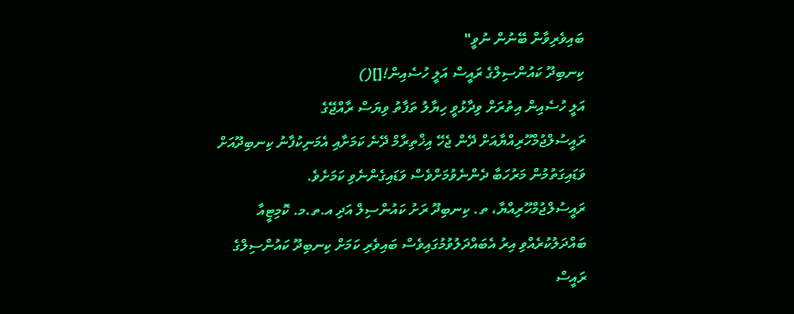ބައިވެރިވާން ބޭނުން ނުވީ"
ކިނބިދޫ ކައުންސިލްގެ ރައީސް އަލީ ހުސެއިން![]()
އަލީ ހުސެއިން އިތުރަށް ވިދާޅުވީ ހިޔާލު ތަފާތު ވިޔަސް ރާއްޖޭގެ ރައީސުލްޖުމްހޫރިއްޔާއަށް ދޭން ޖެހޭ އިޚްތިރާމް ދޭނެ ކަމަށާއި އެމަނިކުފާނު ކިނބިދޫއަށް ވަޑައިގަތުމުން މަރުހަބާ ދެންނެވުމަށްވެސް ވަޑައިގެންނެވި ކަމަށެވެ. ރައީސުލްޖުމްހޫރިއްޔާ، ތ. ކިނބިދޫ ރަށު ކައުންސިލް އަދި އ.ތ.މ. ކޮމިޓީއާ ބައްދަލުކުރެއްވި އިރު އެބައްދަލުވުމުގައިވެސް ބައިވެރި ކަމަށް ކިނބިދޫ ކައުންސިލްގެ ރައީސް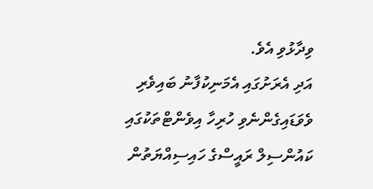ވިދާޅުވި އެވެ.
އަދި އެރަށުގައި އެމަނިކުފާނު ބައިވެރި ވެވަޑައިގެންނެވި ހުރިހާ އިވެންޓްތަކުގައި ކައުންސިލް ރައީސްގެ ހައިސިއްޔަތުން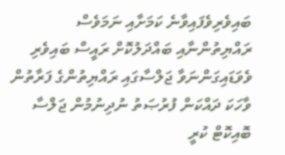ބައިވެރިވެފައިވާނެ ކަމަށާއި ނަމަވެސް ރައްޔިތުންނާއި ބައްދަލުކޮށް ރައީސް ބައިވެރި ވެވަޑައިގަންނަވާ ޖަލްސާގައި ރައްޔިތުންގެ ފަރާތުން ވާހަކަ ދައްކަން ފުރުޞަތު ނުދިނުމުން ޖަލްސާ ބޮއިކޮޓް ކުރީ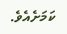ކަމަށެއެވެ.